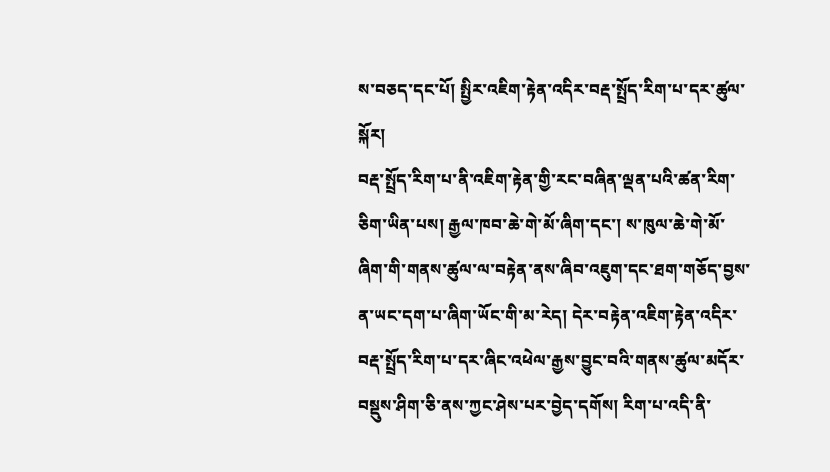ས་བཅད་དང་པོ། སྤྱིར་འཇིག་རྟེན་འདིར་བརྡ་སྤྲོད་རིག་པ་དར་ཚུལ་སྐོར།
བརྡ་སྤྲོད་རིག་པ་ནི་འཇིག་རྟེན་གྱི་རང་བཞིན་ལྡན་པའི་ཚན་རིག་ཅིག་ཡིན་པས། རྒྱལ་ཁབ་ཆེ་གེ་མོ་ཞིག་དང་། ས་ཁུལ་ཆེ་གེ་མོ་ཞིག་གི་གནས་ཚུལ་ལ་བརྟེན་ནས་ཞིབ་འཇུག་དང་ཐག་གཅོད་བྱས་ན་ཡང་དག་པ་ཞིག་ཡོང་གི་མ་རེད། དེར་བརྟེན་འཇིག་རྟེན་འདིར་བརྡ་སྤྲོད་རིག་པ་དར་ཞིང་འཕེལ་རྒྱས་བྱུང་བའི་གནས་ཚུལ་མདོར་བསྡུས་ཤིག་ཅི་ནས་ཀྱང་ཤེས་པར་བྱེད་དགོས། རིག་པ་འདི་ནི་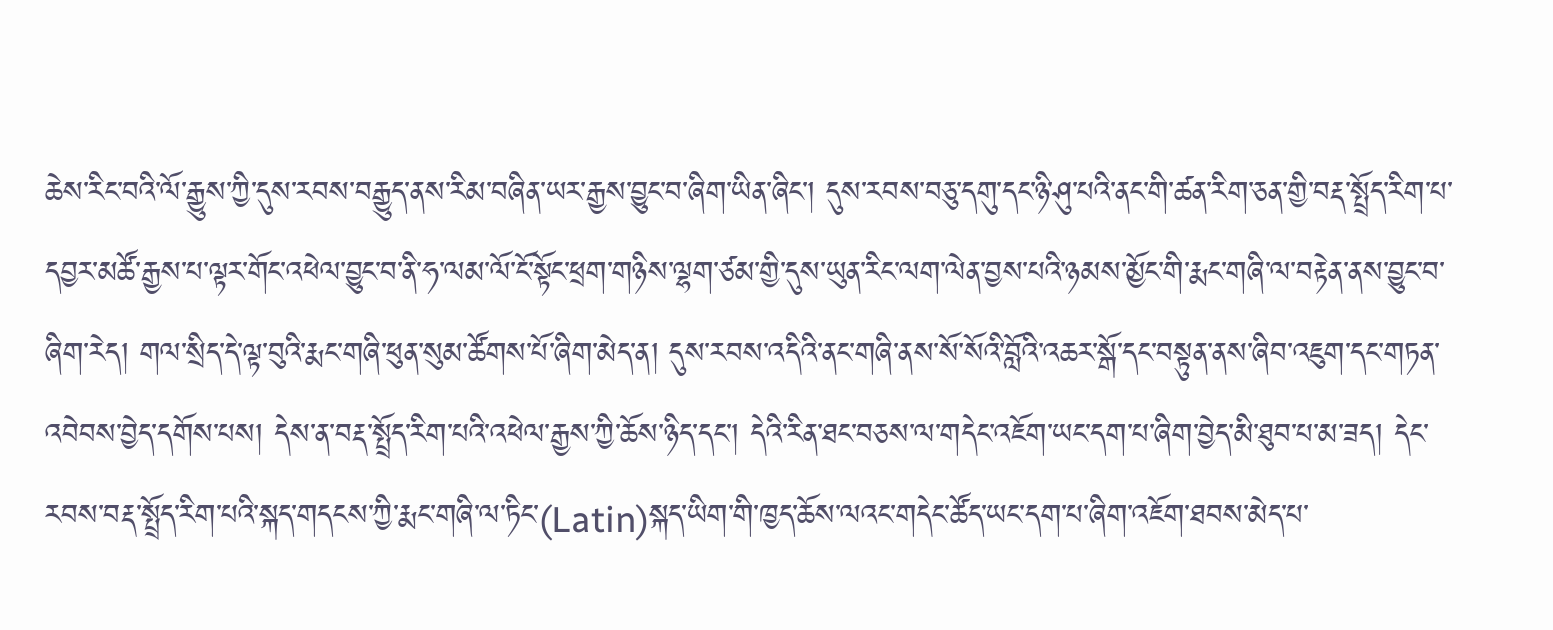ཆེས་རིང་བའི་ལོ་རྒྱུས་ཀྱི་དུས་རབས་བརྒྱུད་ནས་རིམ་བཞིན་ཡར་རྒྱས་བྱུང་བ་ཞིག་ཡིན་ཞིང་། དུས་རབས་བཅུ་དགུ་དང་ཉི་ཤུ་པའི་ནང་གི་ཚན་རིག་ཅན་གྱི་བརྡ་སྤྲོད་རིག་པ་དབྱར་མཚོ་རྒྱས་པ་ལྟར་གོང་འཕེལ་བྱུང་བ་ནི་ཧ་ལམ་ལོ་ངོ་སྟོང་ཕྲག་གཉིས་ལྷག་ཙམ་གྱི་དུས་ཡུན་རིང་ལག་ལེན་བྱས་པའི་ཉམས་མྱོང་གི་རྨང་གཞི་ལ་བརྟེན་ནས་བྱུང་བ་ཞིག་རེད། གལ་སྲིད་དེ་ལྟ་བུའི་རྨང་གཞི་ཕུན་སུམ་ཚོགས་པོ་ཞིག་མེད་ན། དུས་རབས་འདིའི་ནང་གཞི་ནས་སོ་སོའི་བློའི་འཆར་སྒོ་དང་བསྟུན་ནས་ཞིབ་འཇུག་དང་གཏན་འབེབས་བྱེད་དགོས་པས། དེས་ན་བརྡ་སྤྲོད་རིག་པའི་འཕེལ་རྒྱས་ཀྱི་ཆོས་ཉིད་དང་། དེའི་རིན་ཐང་བཅས་ལ་གདེང་འཇོག་ཡང་དག་པ་ཞིག་བྱེད་མི་ཐུབ་པ་མ་ཟད། དེང་རབས་བརྡ་སྤྲོད་རིག་པའི་སྐད་གདངས་ཀྱི་རྨང་གཞི་ལ་ཏིང་(Latin)སྐད་ཡིག་གི་ཁྱད་ཆོས་ལའང་གདེང་ཚོད་ཡང་དག་པ་ཞིག་འཇོག་ཐབས་མེད་པ་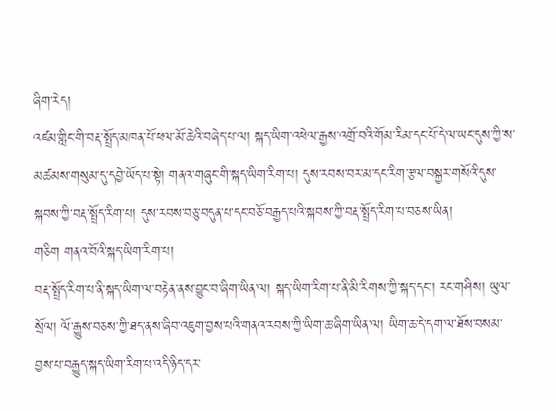ཞིག་རེད།
འཛམ་གླིང་གི་བརྡ་སྤྲོད་མཁན་པོ་ཕལ་མོ་ཆེའི་བཞེད་པ་ལ། སྐད་ཡིག་འཕེལ་རྒྱས་འགྲོ་བའི་གོམ་རིམ་དང་པོ་དེ་ལ་ཡང་དུས་ཀྱི་ས་མཚམས་གསུམ་དུ་དབྱེ་ཡོད་པ་སྟེ། གནའ་གཞུང་གི་སྐད་ཡིག་རིག་པ། དུས་རབས་བར་མ་དང་རིག་རྩལ་བསྐྱར་གསོའི་དུས་སྐབས་ཀྱི་བརྡ་སྤྲོད་རིག་པ། དུས་རབས་བཅུ་བདུན་པ་དང་བཅོ་བརྒྱད་པའི་སྐབས་ཀྱི་བརྡ་སྤྲོད་རིག་པ་བཅས་ཡིན།
གཅིག གནའ་བོའི་སྐད་ཡིག་རིག་པ།
བརྡ་སྤྲོད་རིག་པ་ནི་སྐད་ཡིག་ལ་བརྟེན་ནས་བྱུང་བ་ཞིག་ཡིན་ལ། སྐད་ཡིག་རིག་པ་ནི་མི་རིགས་ཀྱི་སྐད་དང་། རང་གཤིས། ཡུལ་སྲོལ། ལོ་རྒྱུས་བཅས་ཀྱི་ཐད་ནས་ཞིབ་འཇུག་བྱས་པའི་གནའ་རབས་ཀྱི་ཡིག་ཆ་ཞིག་ཡིན་ལ། ཡིག་ཆ་དེ་དག་ལ་ཐོས་བསམ་བྱས་པ་བརྒྱུད་སྐད་ཡིག་རིག་པ་འདི་ཉིད་དར་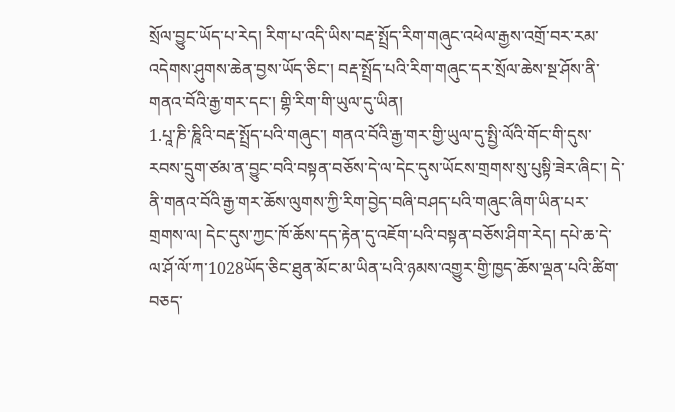སྲོལ་བྱུང་ཡོད་པ་རེད། རིག་པ་འདི་ཡིས་བརྡ་སྤྲོད་རིག་གཞུང་འཕེལ་རྒྱས་འགྲོ་བར་རམ་འདེགས་ཤུགས་ཆེན་བྱས་ཡོད་ཅིང་། བརྡ་སྤྲོད་པའི་རིག་གཞུང་དར་སྲོལ་ཆེས་སྔ་ཤོས་ནི་གནའ་བོའི་རྒྱ་གར་དང་། གྷི་རིག་གི་ཡུལ་དུ་ཡིན།
1.པཱ་ཎི་ཎཱིའི་བརྡ་སྤྲོད་པའི་གཞུང་། གནའ་བོའི་རྒྱ་གར་གྱི་ཡུལ་དུ་སྤྱི་ལོའི་གོང་གི་དུས་རབས་དྲུག་ཙམ་ན་བྱུང་བའི་བསྟན་བཅོས་དེ་ལ་དེང་དུས་ཡོངས་གྲགས་སུ་པུསྟི་ཟེར་ཞིང་། དེ་ནི་གནའ་བོའི་རྒྱ་གར་ཆོས་ལུགས་ཀྱི་རིག་བྱེད་བཞི་བཤད་པའི་གཞུང་ཞིག་ཡིན་པར་གྲགས་ལ། དེང་དུས་ཀྱང་ཁོ་ཆོས་དད་རྟེན་དུ་འཇོག་པའི་བསྟན་བཅོས་ཤིག་རེད། དཔེ་ཆ་དེ་ལ་ཤོ་ལོ་ཀ་1028ཡོད་ཅིང་ཐུན་མོང་མ་ཡིན་པའི་ཉམས་འགྱུར་གྱི་ཁྱད་ཆོས་ལྡན་པའི་ཚིག་བཅད་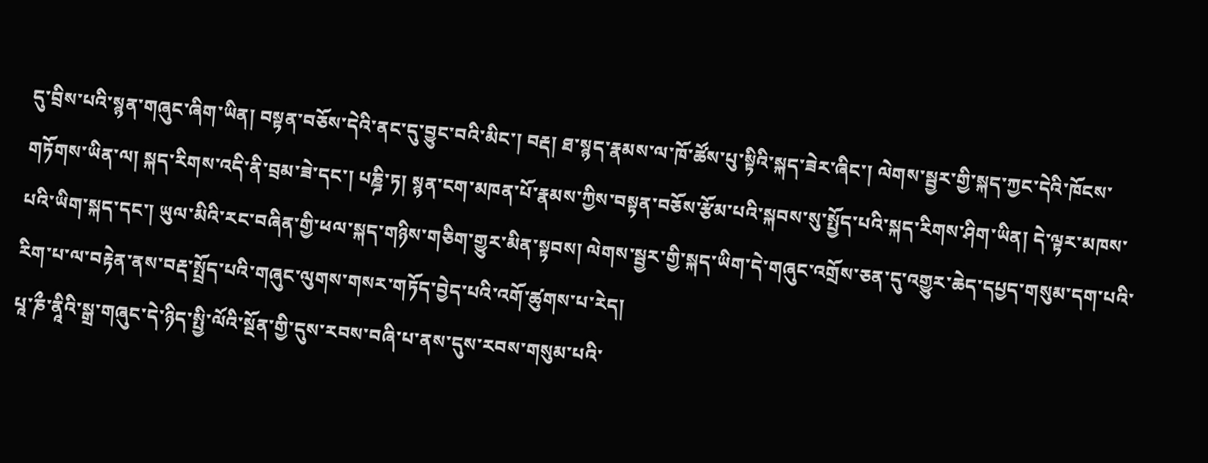དུ་བྲིས་པའི་སྙན་གཞུང་ཞིག་ཡིན། བསྟན་བཅོས་དེའི་ནང་དུ་བྱུང་བའི་མིང་། བརྡ། ཐ་སྙད་རྣམས་ལ་ཁོ་ཚོས་པུ་སྟིའི་སྐད་ཟེར་ཞིང་། ལེགས་སྦྱར་གྱི་སྐད་ཀྱང་དེའི་ཁོངས་གཏོགས་ཡིན་ལ། སྐད་རིགས་འདི་ནི་བྲམ་ཟེ་དང་། པཎྜི་ཏ། སྙན་ངག་མཁན་པོ་རྣམས་ཀྱིས་བསྟན་བཅོས་རྩོམ་པའི་སྐབས་སུ་སྤྱོད་པའི་སྐད་རིགས་ཤིག་ཡིན། དེ་ལྟར་མཁས་པའི་ཡིག་སྐད་དང་། ཡུལ་མིའི་རང་བཞིན་གྱི་ཕལ་སྐད་གཉིས་གཅིག་གྱུར་མིན་སྟབས། ལེགས་སྦྱར་གྱི་སྐད་ཡིག་དེ་གཞུང་འགྲོས་ཅན་དུ་འགྱུར་ཆེད་དཔྱད་གསུམ་དག་པའི་རིག་པ་ལ་བརྟེན་ནས་བརྡ་སྤྲོད་པའི་གཞུང་ལུགས་གསར་གཏོད་བྱེད་པའི་འགོ་ཚུགས་པ་རེད།
པཱ་ཎྀ་ནཱིའི་སྒྲ་གཞུང་དེ་ཉིད་སྤྱི་ལོའི་སྔོན་གྱི་དུས་རབས་བཞི་པ་ནས་དུས་རབས་གསུམ་པའི་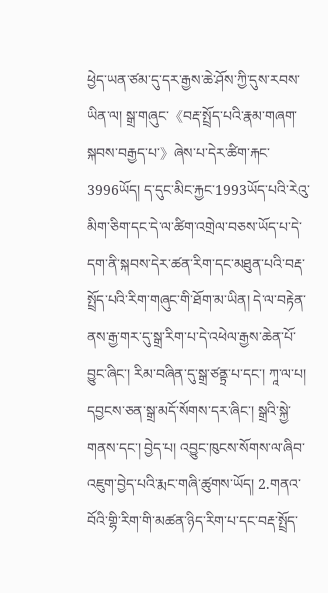ཕྱེད་ཡན་ཙམ་དུ་དར་རྒྱས་ཆེ་ཤོས་ཀྱི་དུས་རབས་ཡིན་ལ། སྒྲ་གཞུང་《བརྡ་སྤྲོད་པའི་རྣམ་གཞག་སྐབས་བརྒྱད་པ་》ཞེས་པ་དེར་ཚིག་རྐང་3996ཡོད། ད་དུང་མིང་རྐྱང་1993ཡོད་པའི་རེའུ་མིག་ཅིག་དང་དེ་ལ་ཚིག་འགྲེལ་བཅས་ཡོད་པ་དེ་དག་ནི་སྐབས་དེར་ཚན་རིག་དང་མཐུན་པའི་བརྡ་སྤྲོད་པའི་རིག་གཞུང་གི་ཐོག་མ་ཡིན། དེ་ལ་བརྟེན་ནས་རྒྱ་གར་དུ་སྒྲ་རིག་པ་དེ་འཕེལ་རྒྱས་ཆེན་པོ་བྱུང་ཞིང་། རིམ་བཞིན་དུ་སྒྲ་ཙནྟྲ་པ་དང་། ཀཱ་ལ་པ། དབྱངས་ཅན་སྒྲ་མདོ་སོགས་དར་ཞིང་། སྒྲའི་སྐྱེ་གནས་དང་། བྱེད་པ། འབྱུང་ཁུངས་སོགས་ལ་ཞིབ་འཇུག་བྱེད་པའི་རྨང་གཞི་ཚུགས་ཡོད། 2.གནའ་བོའི་གྷི་རིག་གི་མཚན་ཉིད་རིག་པ་དང་བརྡ་སྤྲོད་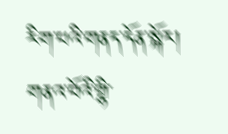རིག་པའི་གནད་དོན་སྐོར། གནའ་བོའི་གྷི་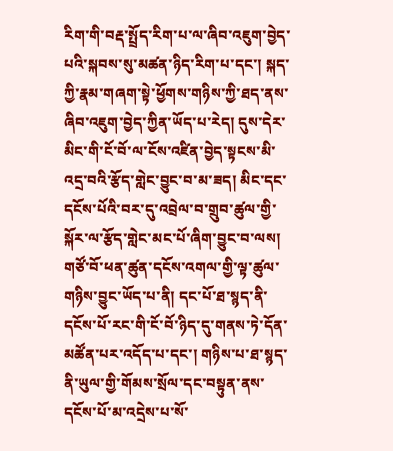རིག་གི་བརྡ་སྤྲོད་རིག་པ་ལ་ཞིབ་འཇུག་བྱེད་པའི་སྐབས་སུ་མཚན་ཉིད་རིག་པ་དང་། སྐད་ཀྱི་རྣམ་གཞག་སྟེ་ཕྱོགས་གཉིས་ཀྱི་ཐད་ནས་ཞིབ་འཇུག་བྱེད་ཀྱིན་ཡོད་པ་རེད། དུས་དེར་མིང་གི་ངོ་བོ་ལ་ངོས་འཛིན་བྱེད་སྟངས་མི་འདྲ་བའི་རྩོད་གླེང་བྱུང་བ་མ་ཟད། མིང་དང་དངོས་པོའི་བར་དུ་འབྲེལ་བ་གྲུབ་ཚུལ་གྱི་སྐོར་ལ་རྩོད་གླེང་མང་པོ་ཞིག་བྱུང་བ་ལས། གཙོ་བོ་ཕན་ཚུན་དངོས་འགལ་གྱི་ལྟ་ཚུལ་གཉིས་བྱུང་ཡོད་པ་ནི། དང་པོ་ཐ་སྙད་ནི་དངོས་པོ་རང་གི་ངོ་བོ་ཉིད་དུ་གནས་ཏེ་དོན་མཚོན་པར་འདོད་པ་དང་། གཉིས་པ་ཐ་སྙད་ནི་ཡུལ་གྱི་གོམས་སྲོལ་དང་བསྟུན་ནས་དངོས་པོ་མ་འདྲེས་པ་སོ་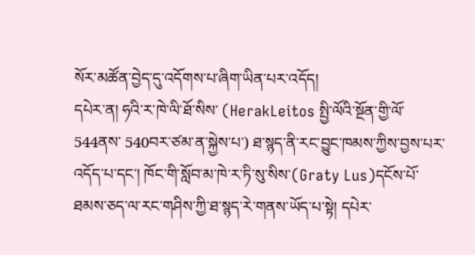སོར་མཚོན་བྱེད་དུ་འདོགས་པ་ཞིག་ཡིན་པར་འདོད།
དཔེར་ན། ཧའི་ར་ཁེ་ལི་ཐོ་སིས་ (HerakLeitos སྤྱི་ལོའི་སྔོན་གྱི་ལོ་544ནས་ 540བར་ཙམ་ན་སྐྱེས་པ་) ཐ་སྙད་ནི་རང་བྱུང་ཁམས་ཀྱིས་བྱས་པར་འདོད་པ་དང་། ཁོང་གི་སློབ་མ་ཁེ་ར་ཏི་སུ་སིས་(Graty Lus)དངོས་པོ་ཐམས་ཅད་ལ་རང་གཤིས་ཀྱི་ཐ་སྙད་རེ་གནས་ཡོད་པ་སྟེ། དཔེར་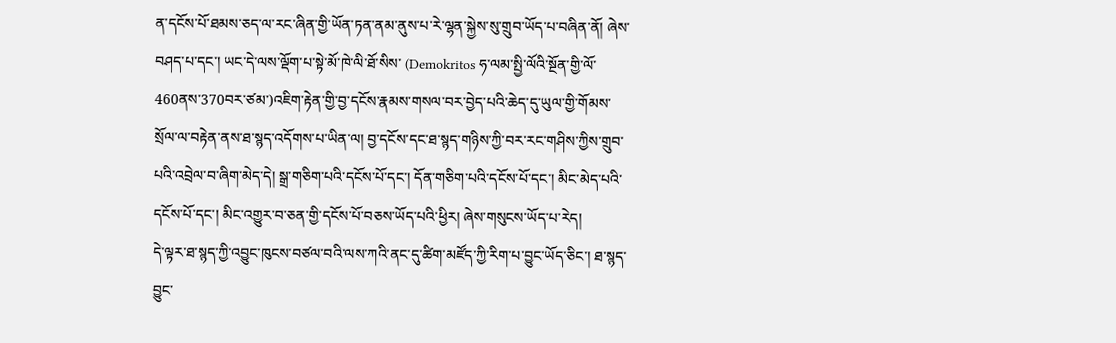ན་དངོས་པོ་ཐམས་ཅད་ལ་རང་ཞིན་གྱི་ཡོན་ཏན་ནམ་ནུས་པ་རེ་ལྷན་སྐྱེས་སུ་གྲུབ་ཡོད་པ་བཞིན་ནོ། ཞེས་བཤད་པ་དང་། ཡང་དེ་ལས་ལྡོག་པ་སྟེ་མོ་ཁེ་ལི་ཐོ་སིས་ (Demokritos ཧ་ལམ་སྤྱི་ལོའི་སྔོན་གྱི་ལོ་460ནས་370བར་ཙམ་)འཇིག་རྟེན་གྱི་བྱ་དངོས་རྣམས་གསལ་བར་བྱེད་པའི་ཆེད་དུ་ཡུལ་གྱི་གོམས་སྲོལ་ལ་བརྟེན་ནས་ཐ་སྙད་འདོགས་པ་ཡིན་ལ། བྱ་དངོས་དང་ཐ་སྙད་གཉིས་ཀྱི་བར་རང་གཤིས་ཀྱིས་གྲུབ་པའི་འབྲེལ་བ་ཞིག་མེད་དེ། སྒྲ་གཅིག་པའི་དངོས་པོ་དང་། དོན་གཅིག་པའི་དངོས་པོ་དང་། མིང་མེད་པའི་དངོས་པོ་དང་། མིང་འགྱུར་བ་ཅན་གྱི་དངོས་པོ་བཅས་ཡོད་པའི་ཕྱིར། ཞེས་གསུངས་ཡོད་པ་རེད།
དེ་ལྟར་ཐ་སྙད་ཀྱི་འབྱུང་ཁུངས་བཙལ་བའི་ལས་ཀའི་ནང་དུ་ཚིག་མཛོད་ཀྱི་རིག་པ་བྱུང་ཡོད་ཅིང་། ཐ་སྙད་བྱུང་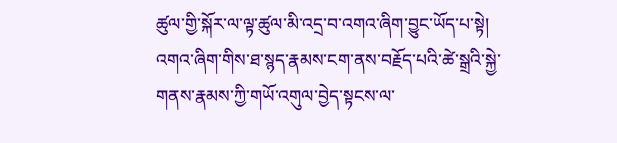ཚུལ་གྱི་སྐོར་ལ་ལྟ་ཚུལ་མི་འདྲ་བ་འགའ་ཞིག་བྱུང་ཡོད་པ་སྟེ། འགའ་ཞིག་གིས་ཐ་སྙད་རྣམས་ངག་ནས་བརྗོད་པའི་ཚེ་སྒྲའི་སྐྱེ་གནས་རྣམས་ཀྱི་གཡོ་འགུལ་བྱེད་སྟངས་ལ་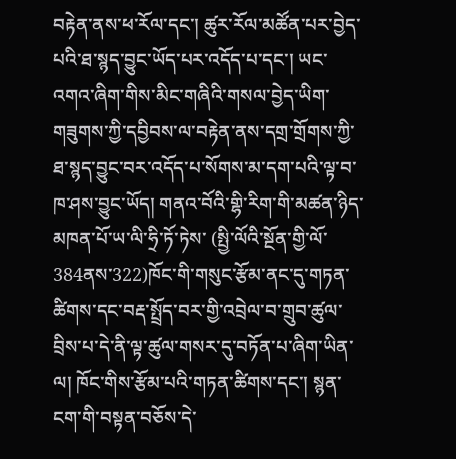བརྟེན་ནས་ཕ་རོལ་དང་། ཚུར་རོལ་མཚོན་པར་བྱེད་པའི་ཐ་སྙད་བྱུང་ཡོད་པར་འདོད་པ་དང་། ཡང་འགའ་ཞིག་གིས་མིང་གཞིའི་གསལ་བྱེད་ཡིག་གཟུགས་ཀྱི་དབྱིབས་ལ་བརྟེན་ནས་དགྲ་གྲོགས་ཀྱི་ཐ་སྙད་བྱུང་བར་འདོད་པ་སོགས་མ་དག་པའི་ལྟ་བ་ཁ་ཤས་བྱུང་ཡོད། གནའ་བོའི་གྷི་རིག་གི་མཚན་ཉིད་མཁན་པོ་ཡ་ལི་ཧྲི་ཏོ་ཏེས་ (སྤྱི་ལོའི་སྔོན་གྱི་ལོ་384ནས་322)ཁོང་གི་གསུང་རྩོམ་ནང་དུ་གཏན་ཚིགས་དང་བརྡ་སྤྲོད་བར་གྱི་འབྲེལ་བ་གྲུབ་ཚུལ་བྲིས་པ་དེ་ནི་ལྟ་ཚུལ་གསར་དུ་བཏོན་པ་ཞིག་ཡིན་ལ། ཁོང་གིས་རྩོམ་པའི་གཏན་ཚིགས་དང་། སྙན་ངག་གི་བསྟན་བཅོས་དེ་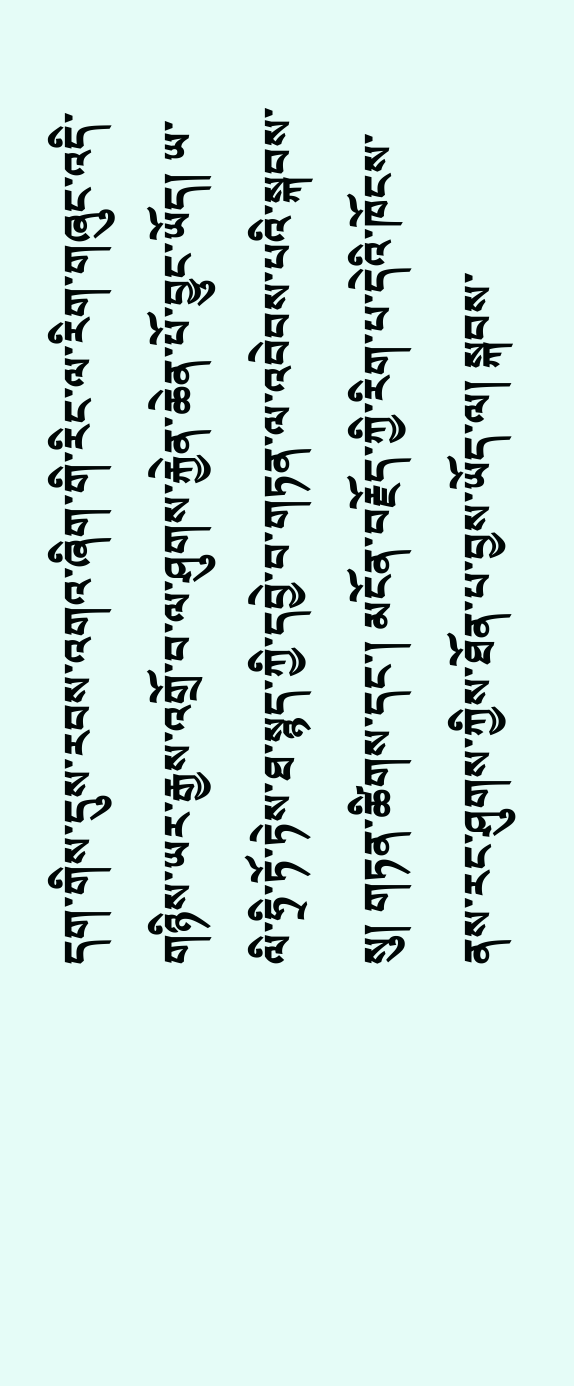དག་གིས་དུས་རབས་འགའ་ཞིག་གི་རིང་ལ་རིག་གཞུང་འདི་གཉིས་ཡར་རྒྱས་འགྲོ་བ་ལ་ཤུགས་རྐྱེན་ཆེན་པོ་བྱུང་ཡོད། ཡ་ལི་ཧྲི་ཏོ་ཏེས་ཐ་སྙད་ཀྱི་དབྱེ་བ་གཏན་ལ་འབེབས་པའི་སྐབས་སུ། གཏན་ཚིགས་དང་། མངོན་བརྗོད་ཀྱི་རིག་པ་དེའི་ཁོངས་ནས་རང་ཤུགས་ཀྱིས་ཐོན་པ་བྱས་ཡོད་ལ། སྐབས་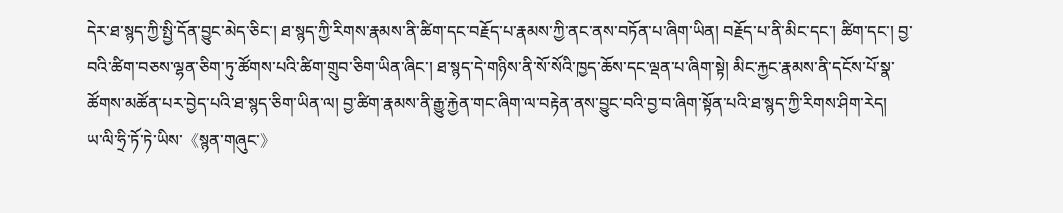དེར་ཐ་སྙད་ཀྱི་སྤྱི་དོན་བྱུང་མེད་ཅིང་། ཐ་སྙད་ཀྱི་རིགས་རྣམས་ནི་ཚིག་དང་བརྗོད་པ་རྣམས་ཀྱི་ནང་ནས་བཏོན་པ་ཞིག་ཡིན། བརྗོད་པ་ནི་མིང་དང་། ཚིག་དང་། བྱ་བའི་ཚིག་བཅས་ལྷན་ཅིག་ཏུ་ཚོགས་པའི་ཚིག་གྲུབ་ཅིག་ཡིན་ཞིང་། ཐ་སྙད་དེ་གཉིས་ནི་སོ་སོའི་ཁྱད་ཆོས་དང་ལྡན་པ་ཞིག་སྟེ། མིང་རྐྱང་རྣམས་ནི་དངོས་པོ་སྣ་ཚོགས་མཚོན་པར་བྱེད་པའི་ཐ་སྙད་ཅིག་ཡིན་ལ། བྱ་ཚིག་རྣམས་ནི་རྒྱུ་རྐྱེན་གང་ཞིག་ལ་བརྟེན་ནས་བྱུང་བའི་བྱ་བ་ཞིག་སྟོན་པའི་ཐ་སྙད་ཀྱི་རིགས་ཤིག་རེད།
ཡ་ལི་ཧྲི་ཏོ་ཏེ་ཡིས་《སྙན་གཞུང་》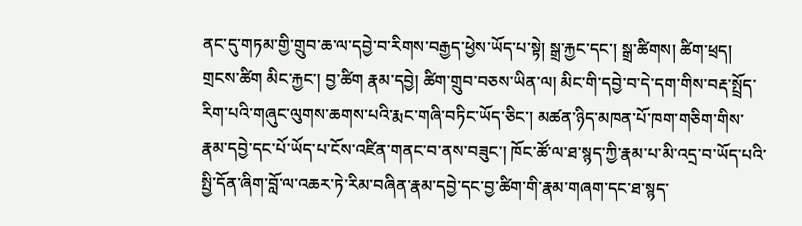ནང་དུ་གཏམ་གྱི་གྲུབ་ཆ་ལ་དབྱེ་བ་རིགས་བརྒྱད་ཕྱེས་ཡོད་པ་སྟེ། སྒྲ་རྐྱང་དང་། སྒྲ་ཚིགས། ཚིག་ཕྲད། གྲངས་ཚིག མིང་རྐྱང་། བྱ་ཚིག རྣམ་དབྱེ། ཚིག་གྲུབ་བཅས་ཡིན་ལ། མིང་གི་དབྱེ་བ་དེ་དག་གིས་བརྡ་སྤྲོད་རིག་པའི་གཞུང་ལུགས་ཆགས་པའི་རྨང་གཞི་བཏིང་ཡོད་ཅིང་། མཚན་ཉིད་མཁན་པོ་ཁག་གཅིག་གིས་རྣམ་དབྱེ་དང་པོ་ཡོད་པ་ངོས་འཛིན་གནང་བ་ནས་བཟུང་། ཁོང་ཚོ་ལ་ཐ་སྙད་ཀྱི་རྣམ་པ་མི་འདྲ་བ་ཡོད་པའི་སྤྱི་དོན་ཞིག་བློ་ལ་འཆར་ཏེ་རིམ་བཞིན་རྣམ་དབྱེ་དང་བྱ་ཚིག་གི་རྣམ་གཞག་དང་ཐ་སྙད་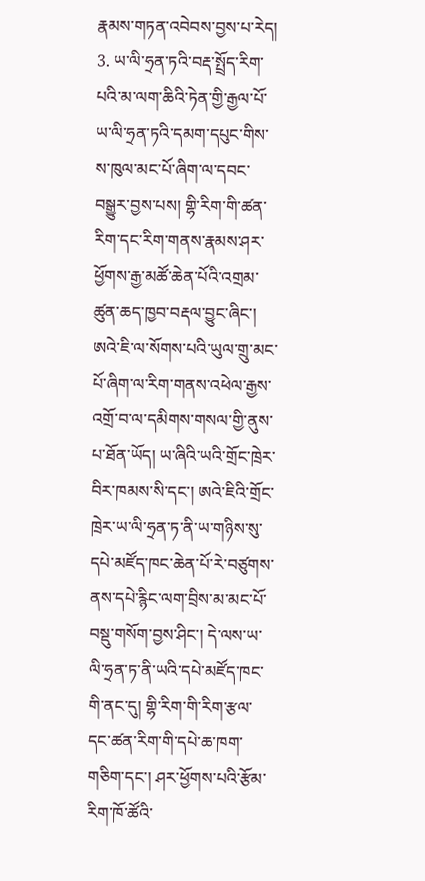རྣམས་གཏན་འབེབས་བྱས་པ་རེད།
3. ཡ་ལི་ཧྲན་ཏའི་བརྡ་སྤྲོད་རིག་པའི་མ་ལག་ཆིའི་ཏེན་གྱི་རྒྱལ་པོ་ཡ་ལི་ཧྲན་ཏའི་དམག་དཔུང་གིས་ས་ཁུལ་མང་པོ་ཞིག་ལ་དབང་བསྒྱུར་བྱས་པས། གྷི་རིག་གི་ཚན་རིག་དང་རིག་གནས་རྣམས་ཤར་ཕྱོགས་རྒྱ་མཚོ་ཆེན་པོའི་འགྲམ་ཚུན་ཆད་ཁྱབ་བརྡལ་བྱུང་ཞིང་། ཨའེ་ཇི་ལ་སོགས་པའི་ཡུལ་གྲུ་མང་པོ་ཞིག་ལ་རིག་གནས་འཕེལ་རྒྱས་འགྲོ་བ་ལ་དམིགས་གསལ་གྱི་ནུས་པ་ཐོན་ཡོད། ཡ་ཞིའི་ཡའི་གྲོང་ཁྲེར་བིར་ཁམས་སི་དང་། ཨའེ་ཇིའི་གྲོང་ཁྲེར་ཡ་ལི་ཧྲན་ཏ་ནི་ཡ་གཉིས་སུ་དཔེ་མཛོད་ཁང་ཆེན་པོ་རེ་བཙུགས་ནས་དཔེ་རྙིང་ལག་བྲིས་མ་མང་པོ་བསྡུ་གསོག་བྱས་ཤིང་། དེ་ལས་ཡ་ལི་ཧྲན་ཏ་ནི་ཡའི་དཔེ་མཛོད་ཁང་གི་ནང་དུ། གྷི་རིག་གི་རིག་རྩལ་དང་ཚན་རིག་གི་དཔེ་ཆ་ཁག་གཅིག་དང་། ཤར་ཕྱོགས་པའི་རྩོམ་རིག་ཁོ་ཚོའི་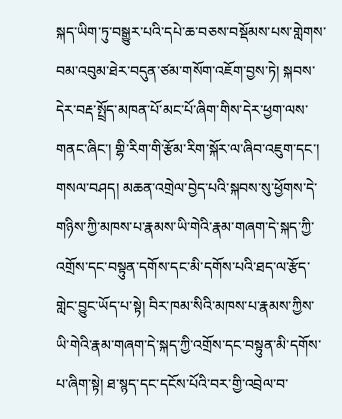སྐད་ཡིག་ཏུ་བསྒྱུར་པའི་དཔེ་ཆ་བཅས་བསྡོམས་པས་གླེགས་བམ་འབུམ་ཐེར་བདུན་ཙམ་གསོག་འཇོག་བྱས་ཏེ། སྐབས་དེར་བརྡ་སྤྲོད་མཁན་པོ་མང་པོ་ཞིག་གིས་དེར་ཕྱག་ལས་གནང་ཞིང་། གྷི་རིག་གི་རྩོམ་རིག་སྐོར་ལ་ཞིབ་འཇུག་དང་། གསལ་བཤད། མཆན་འགྲེལ་བྱེད་པའི་སྐབས་སུ་ཕྱོགས་དེ་གཉིས་ཀྱི་མཁས་པ་རྣམས་ཡི་གེའི་རྣམ་གཞག་དེ་སྐད་ཀྱི་འགྲོས་དང་བསྟུན་དགོས་དང་མི་དགོས་པའི་ཐད་ལ་རྩོད་གླེང་བྱུང་ཡོད་པ་སྟེ། བིར་ཁམ་སིའི་མཁས་པ་རྣམས་ཀྱིས་ཡི་གེའི་རྣམ་གཞག་དེ་སྐད་ཀྱི་འགྲོས་དང་བསྟུན་མི་དགོས་པ་ཞིག་སྟེ། ཐ་སྙད་དང་དངོས་པོའི་བར་གྱི་འབྲེལ་བ་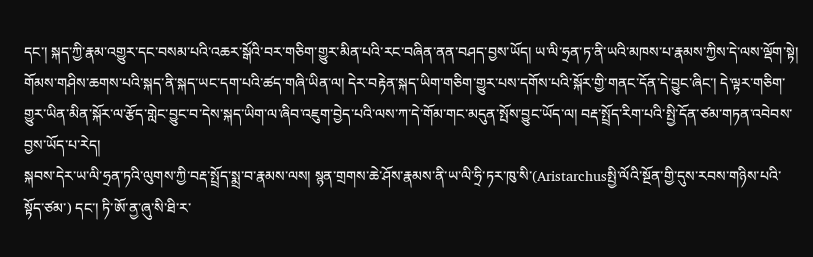དང་། སྐད་ཀྱི་རྣམ་འགྱུར་དང་བསམ་པའི་འཆར་སྒོའི་བར་གཅིག་གྱུར་མིན་པའི་རང་བཞིན་ནན་བཤད་བྱས་ཡོད། ཡ་ལི་ཧྲན་ཏ་ནི་ཡའི་མཁས་པ་རྣམས་ཀྱིས་དེ་ལས་ལྡོག་སྟེ། གོམས་གཤིས་ཆགས་པའི་སྐད་ནི་སྐད་ཡང་དག་པའི་ཚད་གཞི་ཡིན་ལ། དེར་བརྟེན་སྐད་ཡིག་གཅིག་གྱུར་པས་དགོས་པའི་སྐོར་གྱི་གནང་དོན་དེ་བྱུང་ཞིང་། དེ་ལྟར་གཅིག་གྱུར་ཡིན་མིན་སྐོར་ལ་རྩོད་གླེང་བྱུང་བ་དེས་སྐད་ཡིག་ལ་ཞིབ་འཇུག་བྱེད་པའི་ལས་ཀ་དེ་གོམ་གང་མདུན་སྤོས་བྱུང་ཡོད་ལ། བརྡ་སྤྲོད་རིག་པའི་སྤྱི་དོན་ཙམ་གཏན་འབེབས་བྱས་ཡོད་པ་རེད།
སྐབས་དེར་ཡ་ལི་ཧྲན་ཏའི་ལུགས་ཀྱི་བརྡ་སྤྲོད་སྨྲ་བ་རྣམས་ལས། སྙན་གྲགས་ཆེ་ཤོས་རྣམས་ནི་ཡ་ལི་ཧྲི་ཏར་ཁུ་སི་(Aristarchusསྤྱི་ལོའི་སྔོན་གྱི་དུས་རབས་གཉིས་པའི་སྟོད་ཙམ་) དང་། ཏི་ཨོ་ནྱ་ཞུ་སི་ཐི་ར་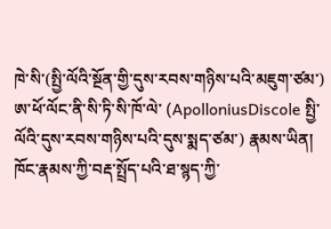ཁེ་སི་(སྤྱི་ལོའི་སྔོན་གྱི་དུས་རབས་གཉིས་པའི་མཇུག་ཙམ་) ཨ་ཕོ་ལོང་ནི་སི་ཏི་སི་ཁོ་ལེ་ (ApolloniusDiscole སྤྱི་ལོའི་དུས་རབས་གཉིས་པའི་དུས་སྨད་ཙམ་) རྣམས་ཡིན། ཁོང་རྣམས་ཀྱི་བརྡ་སྤྲོད་པའི་ཐ་སྙད་ཀྱི་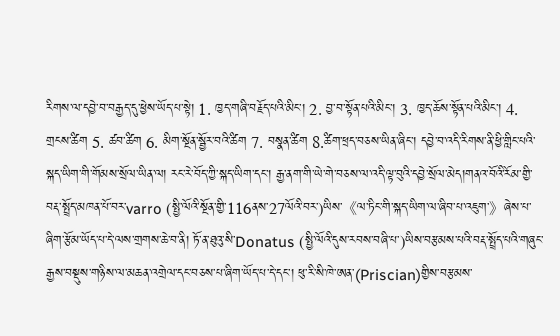རིགས་ལ་དབྱེ་བ་བརྒྱད་དུ་ཕྱེས་ཡོད་པ་སྟེ། 1. ཁྱད་གཞི་བརྗོད་པའི་མིང་། 2. བྱ་བ་སྟོན་པའི་མིང་། 3. ཁྱད་ཆོས་སྟོན་པའི་མིང་། 4. གྲངས་ཚིག 5. ཚབ་ཚིག 6. མིག་སྔོན་སྦྱོར་བའི་ཚིག 7. བསྣན་ཚིག 8.ཚིག་ཕྲད་བཅས་ཡིན་ཞིང་། དབྱེ་བ་འདི་རིགས་ནི་ཕྱི་གླིང་པའི་སྐད་ཡིག་གི་གོམས་སྲོལ་ཡིན་ལ། རང་རེ་བོད་ཀྱི་སྐད་ཡིག་དང་། རྒྱ་ནག་གི་ཡེ་གེ་བཅས་ལ་འདི་ལྟ་བུའི་དབྱེ་སྲོལ་མེད།གནའ་བོའི་རོམ་གྱི་བརྡ་སྤྲོད་མཁན་པོ་བར་varro (སྤྱི་ལོའི་སྔོན་གྱི་116ནས་27ལོའི་བར་)ཡིས་《ལ་ཏིང་གི་སྐད་ཡིག་ལ་ཞིབ་པ་འཇུག་》ཞེས་པ་ཞིག་རྩོམ་ཡོད་པ་དེ་ལས་གྲགས་ཆེ་བ་ནི། ཏོ་ན་ཐུའུ་སི་Donatus (སྤྱི་ལོའི་དུས་རབས་བཞི་པ་)ཡིས་བརྩམས་པའི་བརྡ་སྤྲོད་པའི་གཞུང་རྒྱས་བསྡུས་གཉིས་ལ་མཆན་འགྲེལ་དང་བཅས་པ་ཞིག་ཡོད་པ་དེ་དང་། ཕུ་རི་སི་ཁེ་ཨན་(Priscian)གྱིས་བརྩམས་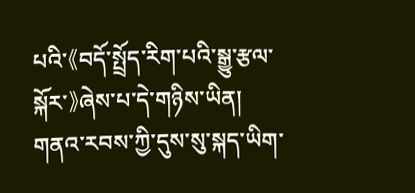པའི་《བདོ་སྤྲོད་རིག་པའི་སྒྱུ་རྩལ་སྐོར་》ཞེས་པ་དེ་གཉིས་ཡིན།
གནའ་རབས་ཀྱི་དུས་སུ་སྐད་ཡིག་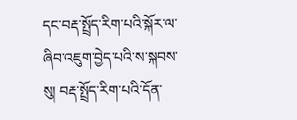དང་བརྡ་སྤྲོད་རིག་པའི་སྐོར་ལ་ཞིབ་འཇུག་བྱེད་པའི་ས་སྐབས་སུ། བརྡ་སྤྲོད་རིག་པའི་དོན་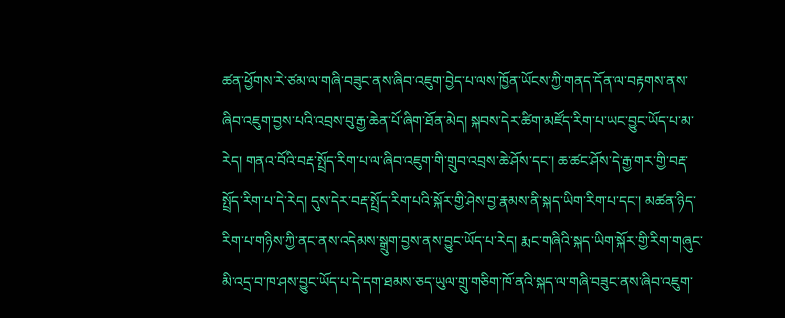ཚན་ཕྱོགས་རེ་ཙམ་ལ་གཞི་བཟུང་ནས་ཞིབ་འཇུག་བྱེད་པ་ལས་ཁྱོན་ཡོངས་ཀྱི་གནད་དོན་ལ་བརྟགས་ནས་ཞིབ་འཇུག་བྱས་པའི་འབྲས་བུ་རྒྱ་ཆེན་པོ་ཞིག་ཐོན་མེད། སྐབས་དེར་ཚིག་མཛོད་རིག་པ་ཡང་བྱུང་ཡོད་པ་མ་རེད། གནའ་བོའི་བརྡ་སྤྲོད་རིག་པ་ལ་ཞིབ་འཇུག་གི་གྲུབ་འབྲས་ཆེ་ཤོས་དང་། ཆ་ཚང་ཤོས་དེ་རྒྱ་གར་གྱི་བརྡ་སྤྲོད་རིག་པ་དེ་རེད། དུས་དེར་བརྡ་སྤྲོད་རིག་པའི་སྐོར་གྱི་ཤེས་བྱ་རྣམས་ནི་སྐད་ཡིག་རིག་པ་དང་། མཚན་ཉིད་རིག་པ་གཉིས་ཀྱི་ནང་ནས་འདེམས་སྒྲུག་བྱས་ནས་བྱུང་ཡོད་པ་རེད། རྨང་གཞིའི་སྐད་ཡིག་སྐོར་གྱི་རིག་གཞུང་མི་འདྲ་བ་ཁ་ཤས་བྱུང་ཡོད་པ་དེ་དག་ཐམས་ཅད་ཡུལ་གྲུ་གཅིག་ཁོ་ནའི་སྐད་ལ་གཞི་བཟུང་ནས་ཞིབ་འཇུག་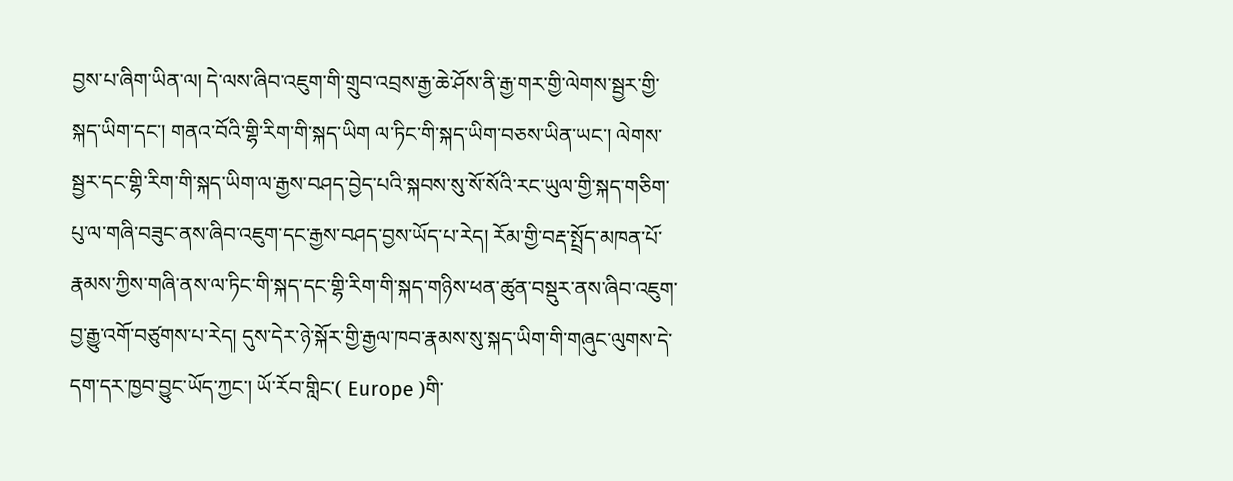བྱས་པ་ཞིག་ཡིན་ལ། དེ་ལས་ཞིབ་འཇུག་གི་གྲུབ་འབྲས་རྒྱ་ཆེ་ཤོས་ནི་རྒྱ་གར་གྱི་ལེགས་སྦྱར་གྱི་སྐད་ཡིག་དང་། གནའ་བོའི་གྷི་རིག་གི་སྐད་ཡིག ལ་ཏིང་གི་སྐད་ཡིག་བཅས་ཡིན་ཡང་། ལེགས་སྦྱར་དང་གྷི་རིག་གི་སྐད་ཡིག་ལ་རྒྱས་བཤད་བྱེད་པའི་སྐབས་སུ་སོ་སོའི་རང་ཡུལ་གྱི་སྐད་གཅིག་པུ་ལ་གཞི་བཟུང་ནས་ཞིབ་འཇུག་དང་རྒྱས་བཤད་བྱས་ཡོད་པ་རེད། རོམ་གྱི་བརྡ་སྤྲོད་མཁན་པོ་རྣམས་ཀྱིས་གཞི་ནས་ལ་ཏིང་གི་སྐད་དང་གྷི་རིག་གི་སྐད་གཉིས་ཕན་ཚུན་བསྡུར་ནས་ཞིབ་འཇུག་བྱ་རྒྱུ་འགོ་བཙུགས་པ་རེད། དུས་དེར་ཉེ་སྐོར་གྱི་རྒྱལ་ཁབ་རྣམས་སུ་སྐད་ཡིག་གི་གཞུང་ལུགས་དེ་དག་དར་ཁྱབ་བྱུང་ཡོད་ཀྱང་། ཡོ་རོབ་གླིང་( Europe )གི་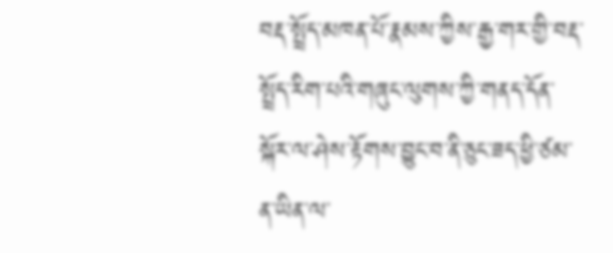བརྡ་སྤྲོད་མཁན་པོ་རྣམས་ཀྱིས་རྒྱ་གར་གྱི་བརྡ་སྤྲོད་རིག་པའི་གཞུང་ལུགས་ཀྱི་གནད་དོན་སྐོར་ལ་ཤེས་རྟོགས་བྱུང་བ་ནི་ཅུང་ཟད་ཕྱི་ཙམ་ན་ཡིན་ལ་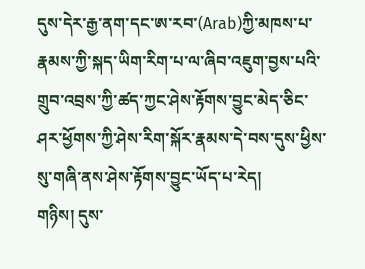དུས་དེར་རྒྱ་ནག་དང་ཨ་རབ་(Arab)ཀྱི་མཁས་པ་རྣམས་ཀྱི་སྐད་ཡིག་རིག་པ་ལ་ཞིབ་འཇུག་བྱས་པའི་གྲུབ་འབྲས་ཀྱི་ཚད་ཀྱང་ཤེས་རྟོགས་བྱུང་མེད་ཅིང་ཤར་ཕྱོགས་ཀྱི་ཤེས་རིག་སྐོར་རྣམས་དེ་བས་དུས་ཕྱིས་སུ་གཞི་ནས་ཤེས་རྟོགས་བྱུང་ཡོད་པ་རེད།
གཉིས། དུས་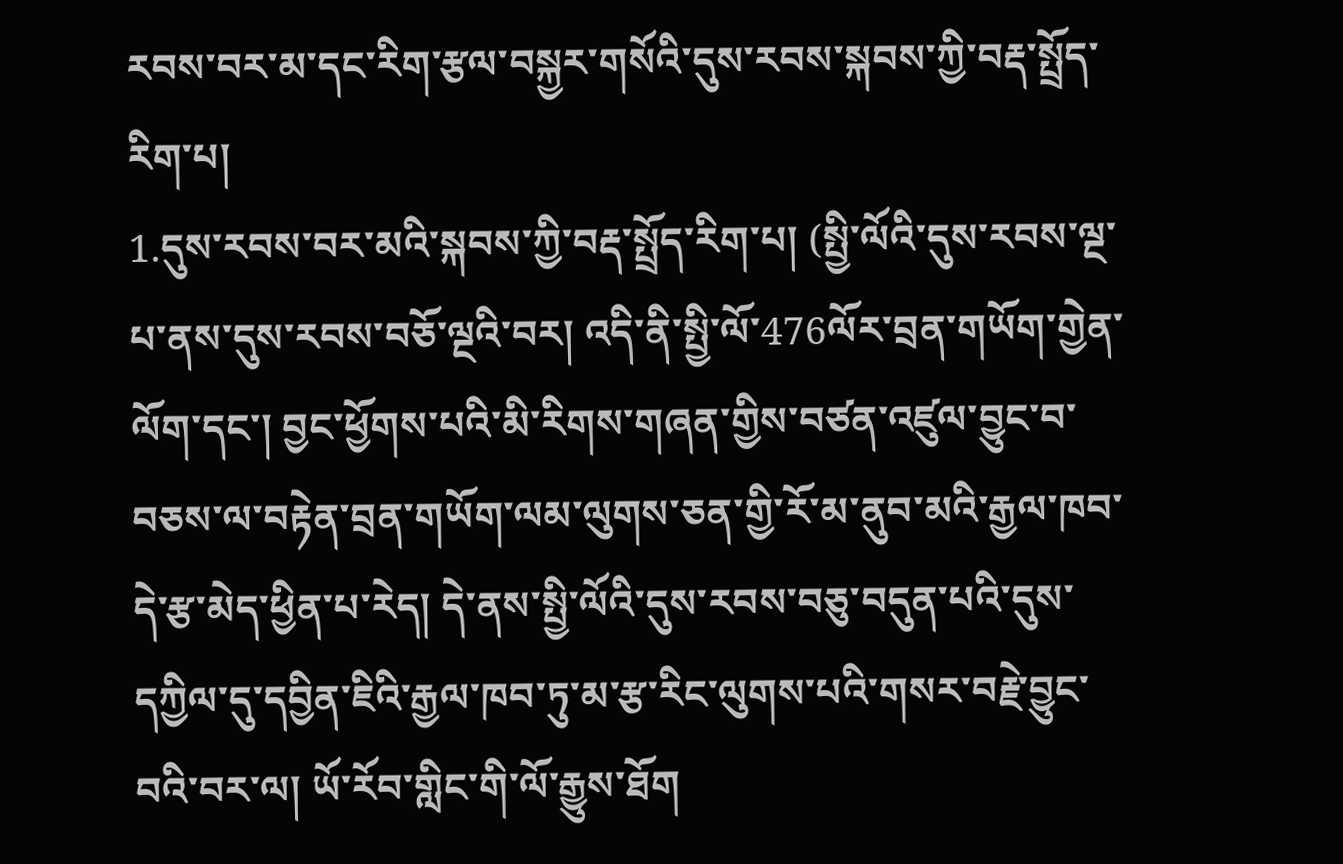རབས་བར་མ་དང་རིག་རྩལ་བསྐྱར་གསོའི་དུས་རབས་སྐབས་ཀྱི་བརྡ་སྤྲོད་རིག་པ།
1.དུས་རབས་བར་མའི་སྐབས་ཀྱི་བརྡ་སྤྲོད་རིག་པ། (སྤྱི་ལོའི་དུས་རབས་ལྔ་པ་ནས་དུས་རབས་བཅོ་ལྔའི་བར། འདི་ནི་སྤྱི་ལོ་476ལོར་བྲན་གཡོག་གྱེན་ལོག་དང་། བྱང་ཕྱོགས་པའི་མི་རིགས་གཞན་གྱིས་བཙན་འཛུལ་བྱུང་བ་བཅས་ལ་བརྟེན་བྲན་གཡོག་ལམ་ལུགས་ཅན་གྱི་རོ་མ་ནུབ་མའི་རྒྱལ་ཁབ་དེ་རྩ་མེད་ཕྱིན་པ་རེད། དེ་ནས་སྤྱི་ལོའི་དུས་རབས་བཅུ་བདུན་པའི་དུས་དཀྱིལ་དུ་དབྱིན་ཇིའི་རྒྱལ་ཁབ་ཏུ་མ་རྩ་རིང་ལུགས་པའི་གསར་བརྗེ་བྱུང་བའི་བར་ལ། ཡོ་རོབ་གླིང་གི་ལོ་རྒྱུས་ཐོག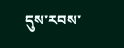དུས་རབས་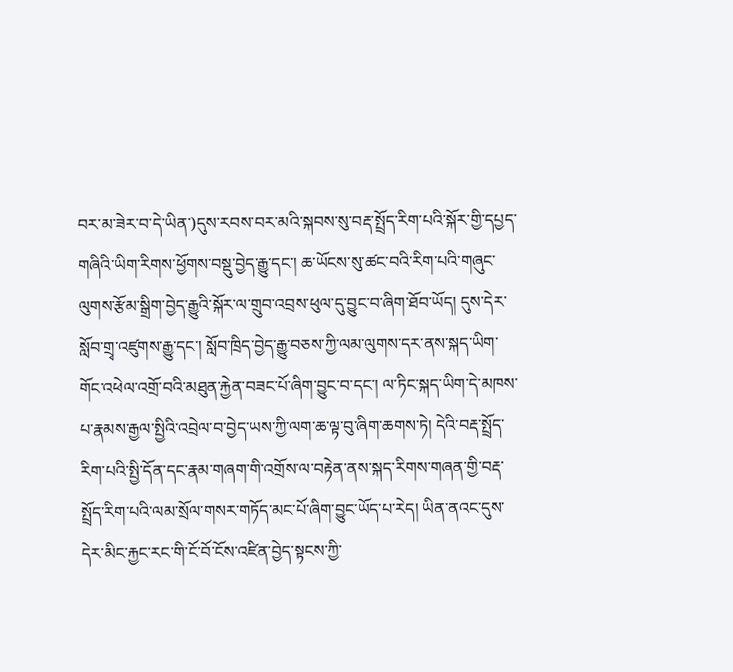བར་མ་ཟེར་བ་དེ་ཡིན་)དུས་རབས་བར་མའི་སྐབས་སུ་བརྡ་སྤྲོད་རིག་པའི་སྐོར་གྱི་དཔྱད་གཞིའི་ཡིག་རིགས་ཕྱོགས་བསྡུ་བྱེད་རྒྱུ་དང་། ཆ་ཡོངས་སུ་ཚང་བའི་རིག་པའི་གཞུང་ལུགས་རྩོམ་སྒྲིག་བྱེད་རྒྱུའི་སྐོར་ལ་གྲུབ་འབྲས་ཕུལ་དུ་བྱུང་བ་ཞིག་ཐོབ་ཡོད། དུས་དེར་སློབ་གྲྭ་འཛུགས་རྒྱུ་དང་། སློབ་ཁྲིད་བྱེད་རྒྱུ་བཅས་ཀྱི་ལམ་ལུགས་དར་ནས་སྐད་ཡིག་གོང་འཕེལ་འགྲོ་བའི་མཐུན་རྐྱེན་བཟང་པོ་ཞིག་བྱུང་བ་དང་། ལ་ཏིང་སྐད་ཡིག་དེ་མཁས་པ་རྣམས་རྒྱལ་སྤྱིའི་འབྲེལ་བ་བྱེད་ཡས་ཀྱི་ལག་ཆ་ལྟ་བུ་ཞིག་ཆགས་ཏེ། དེའི་བརྡ་སྤྲོད་རིག་པའི་སྤྱི་དོན་དང་རྣམ་གཞག་གི་འགྲོས་ལ་བརྟེན་ནས་སྐད་རིགས་གཞན་གྱི་བརྡ་སྤྲོད་རིག་པའི་ལམ་སྲོལ་གསར་གཏོད་མང་པོ་ཞིག་བྱུང་ཡོད་པ་རེད། ཡིན་ནའང་དུས་དེར་མིང་རྐྱང་རང་གི་ངོ་བོ་ངོས་འཛིན་བྱེད་སྟངས་ཀྱི་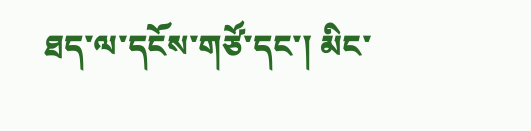ཐད་ལ་དངོས་གཙོ་དང་། མིང་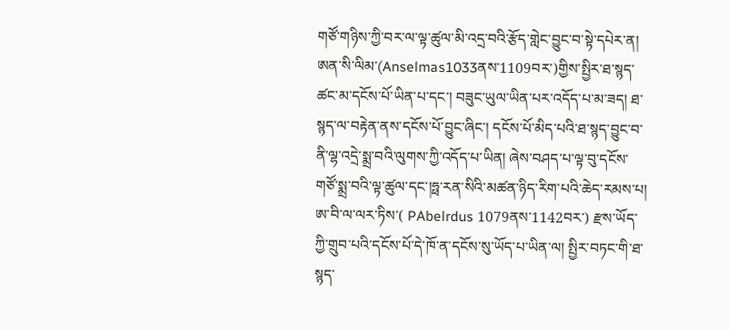གཙོ་གཉིས་ཀྱི་བར་ལ་ལྟ་ཚུལ་མི་འདྲ་བའི་རྩོད་གླེང་བྱུང་བ་སྟེ་དཔེར་ན། ཨན་སི་ལིམ་(Anselmas1033ནས་1109བར་)གྱིས་སྤྱིར་ཐ་སྙད་ཚང་མ་དངོས་པོ་ཡིན་པ་དང་། བཟུང་ཡུལ་ཡིན་པར་འདོད་པ་མ་ཟད། ཐ་སྙད་ལ་བརྟེན་ནས་དངོས་པོ་བྱུང་ཞིང་། དངོས་པོ་མིད་པའི་ཐ་སྙད་བྱུང་བ་ནི་ལྷ་འདྲེ་སྨྲ་བའི་ལུགས་ཀྱི་འདོད་པ་ཡིན། ཞེས་བཤད་པ་ལྟ་བུ་དངོས་གཙོ་སྨྲ་བའི་ལྟ་ཚུལ་དང་།ཧྥ་རན་སིའི་མཚན་ཉིད་རིག་པའི་ཆེད་རམས་པ། ཨ་བི་ལ་ལར་ཏིས་( PAbelrdus 1079ནས་1142བར་) རྫས་ཡོད་ཀྱི་གྲུབ་པའི་དངོས་པོ་དེ་ཁོ་ན་དངོས་སུ་ཡོད་པ་ཡིན་ལ། སྤྱིར་བཏང་གི་ཐ་སྙད་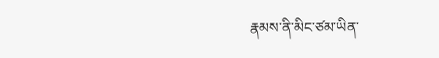རྣམས་ནི་མིང་ཙམ་ཡིན་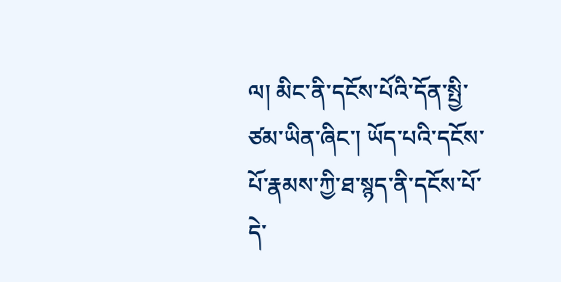ལ། མིང་ནི་དངོས་པོའི་དོན་སྤྱི་ཙམ་ཡིན་ཞིང་། ཡོད་པའི་དངོས་པོ་རྣམས་ཀྱི་ཐ་སྙད་ནི་དངོས་པོ་དེ་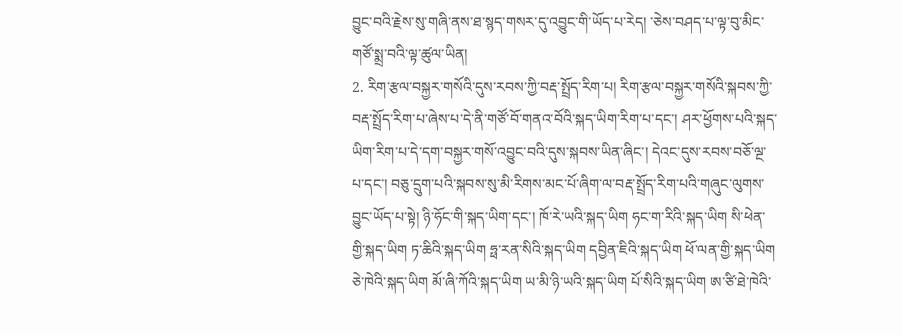བྱུང་བའི་རྗེས་སུ་གཞི་ནས་ཐ་སྙད་གསར་དུ་འབྱུང་གི་ཡོད་པ་རེད། ་ཅེས་བཤད་པ་ལྟ་བུ་མིང་གཙོ་སྨྲ་བའི་ལྟ་ཚུལ་ཡིན།
2. རིག་རྩལ་བསྐྱར་གསོའི་དུས་རབས་ཀྱི་བརྡ་སྤྲོད་རིག་པ། རིག་རྩལ་བསྐྱར་གསོའི་སྐབས་ཀྱི་བརྡ་སྤྲོད་རིག་པ་ཞེས་པ་དེ་ནི་གཙོ་བོ་གནའ་བོའི་སྐད་ཡིག་རིག་པ་དང་། ཤར་ཕྱོགས་པའི་སྐད་ཡིག་རིག་པ་དེ་དག་བསྐྱར་གསོ་འབྱུང་བའི་དུས་སྐབས་ཡིན་ཞིང་། དེའང་དུས་རབས་བཅོ་ལྔ་པ་དང་། བཅུ་དྲུག་པའི་སྐབས་སུ་མི་རིགས་མང་པོ་ཞིག་ལ་བརྡ་སྤྲོད་རིག་པའི་གཞུང་ལུགས་བྱུང་ཡོད་པ་སྟེ། ཉི་ཧོང་གི་སྐད་ཡིག་དང་། ཁོ་རེ་ཡའི་སྐད་ཡིག ཧང་ག་རིའི་སྐད་ཡིག སི་ཕེན་གྱི་སྐད་ཡིག ཏ་ཆིའི་སྐད་ཡིག ཧྥ་རན་སིའི་སྐད་ཡིག དབྱིན་ཇིའི་སྐད་ཡིག ཕོ་ལན་གྱི་སྐད་ཡིག ཅེ་ཁེའི་སྐད་ཡིག མོ་ཞི་ཀོའི་སྐད་ཡིག ཡ་མི་ཉི་ཡའི་སྐད་ཡིག པོ་སིའི་སྐད་ཡིག ཨ་ཙི་ཐེ་ཁེའི་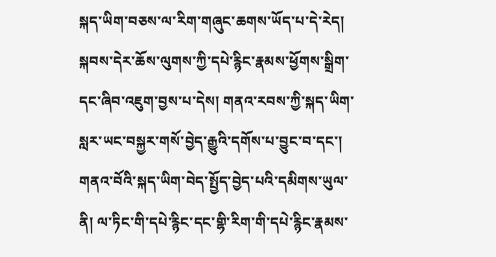སྐད་ཡིག་བཅས་ལ་རིག་གཞུང་ཆགས་ཡོད་པ་དེ་རེད།
སྐབས་དེར་ཆོས་ལུགས་ཀྱི་དཔེ་རྙིང་རྣམས་ཕྱོགས་སྒྲིག་དང་ཞིབ་འཇུག་བྱས་པ་དེས། གནའ་རབས་ཀྱི་སྐད་ཡིག་སླར་ཡང་བསྐྱར་གསོ་བྱེད་རྒྱུའི་དགོས་པ་བྱུང་བ་དང་། གནའ་བོའི་སྐད་ཡིག་བེད་སྤྱོད་བྱེད་པའི་དམིགས་ཡུལ་ནི། ལ་ཏིང་གི་དཔེ་རྙིང་དང་གྷི་རིག་གི་དཔེ་རྙིང་རྣམས་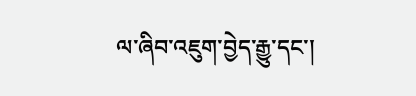ལ་ཞིབ་འཇུག་བྱེད་རྒྱུ་དང་།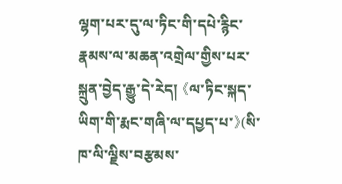ལྷག་པར་དུ་ལ་ཏིང་གི་དཔེ་རྙིང་རྣམས་ལ་མཆན་འགྲེལ་གྱིས་པར་སྐྲུན་བྱེད་རྒྱུ་དེ་རེད། 《ལ་ཏིང་སྐད་ཡིག་གི་རྨང་གཞི་ལ་དཔྱད་པ་》(སི་ཁ་ལི་ལྗིས་བརྩམས་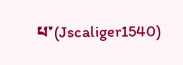པ་(Jscaliger1540)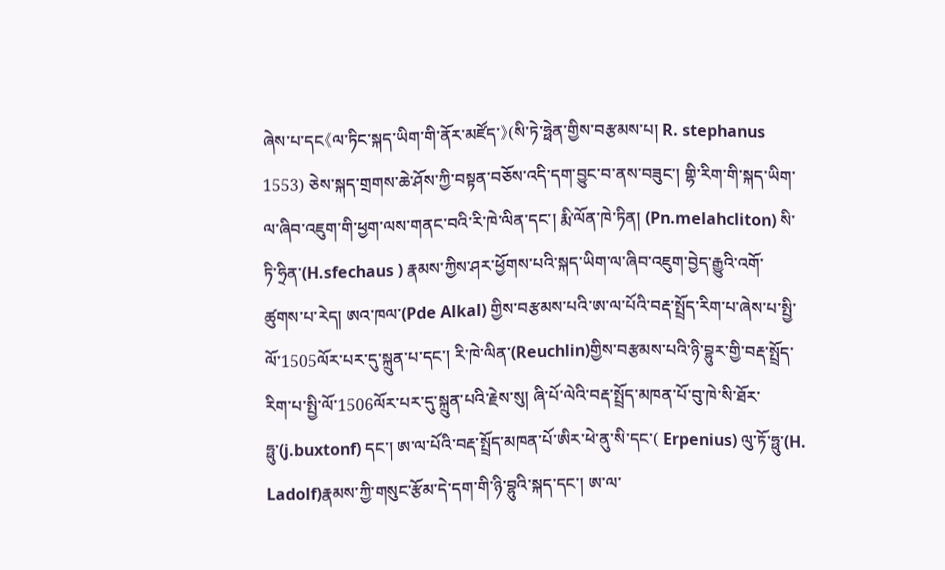ཞེས་པ་དང《ལ་ཏིང་སྐད་ཡིག་གི་ནོར་མཛོད་》(སི་ཏེ་ཧྥེན་གྱིས་བརྩམས་པ། R. stephanus 1553) ཅེས་སྐད་གྲགས་ཆེ་ཤོས་ཀྱི་བསྟན་བཅོས་འདི་དག་བྱུང་བ་ནས་བཟུང་། གྷི་རིག་གི་སྐད་ཡིག་ལ་ཞིབ་འཇུག་གི་ཕྱག་ལས་གནང་བའི་རི་ཁེ་ལིན་དང་། རྨི་ལོན་ཁེ་ཏིན། (Pn.melahcliton) སི་ཏི་ཧྲིན་(H.sfechaus ) རྣམས་ཀྱིས་ཤར་ཕྱོགས་པའི་སྐད་ཡིག་ལ་ཞིབ་འཇུག་བྱེད་རྒྱུའི་འགོ་ཚུགས་པ་རེད། ཨའ་ཁལ་(Pde Alkal) གྱིས་བརྩམས་པའི་ཨ་ལ་པོའི་བརྡ་སྤྲོད་རིག་པ་ཞེས་པ་སྤྱི་ལོ་1505ལོར་པར་དུ་སྐྲུན་པ་དང་། རི་ཁེ་ལིན་(Reuchlin)གྱིས་བརྩམས་པའི་ཉི་བྷུར་གྱི་བརྡ་སྤྲོད་རིག་པ་སྤྱི་ལོ་1506ལོར་པར་དུ་སྐྲུན་པའི་རྗེས་སུ། ཞི་པོ་ལེའི་བརྡ་སྤྲོད་མཁན་པོ་བུ་ཁེ་སི་ཐོར་ཧྥུ་(j.buxtonf) དང་། ཨ་ལ་པོའི་བརྡ་སྤྲོད་མཁན་པོ་ཨིར་ཕེ་ནུ་སི་དང་( Erpenius) ལུ་ཏོ་ཧྥུ་(H. Ladolf)རྣམས་ཀྱི་གསུང་རྩོམ་དེ་དག་གི་ཉི་བྷུའི་སྐད་དང་། ཨ་ལ་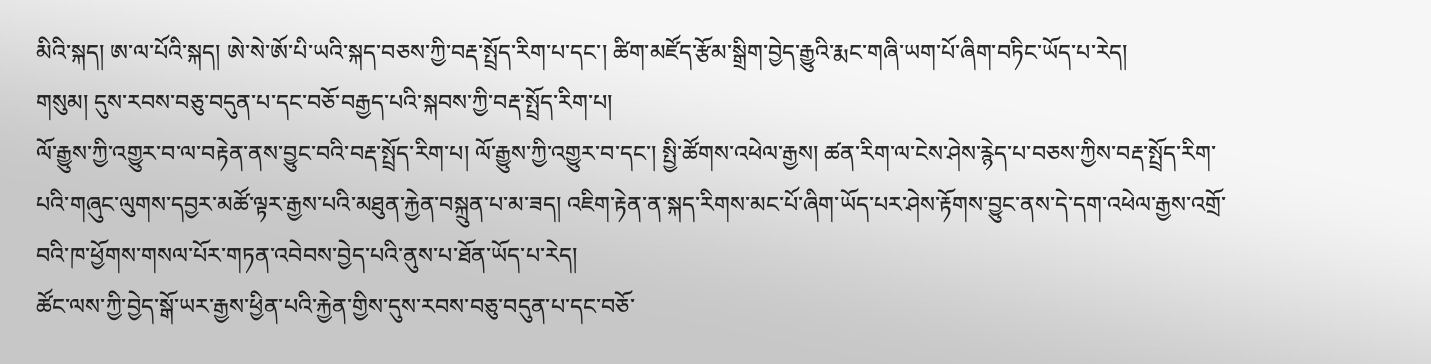མིའི་སྐད། ཨ་ལ་པོའི་སྐད། ཨེ་སེ་ཨོ་པི་ཡའི་སྐད་བཅས་ཀྱི་བརྡ་སྤྲོད་རིག་པ་དང་། ཚིག་མཛོད་རྩོམ་སྒྲིག་བྱེད་རྒྱུའི་རྨང་གཞི་ཡག་པོ་ཞིག་བཏིང་ཡོད་པ་རེད།
གསུམ། དུས་རབས་བཅུ་བདུན་པ་དང་བཅོ་བརྒྱད་པའི་སྐབས་ཀྱི་བརྡ་སྤྲོད་རིག་པ།
ལོ་རྒྱུས་ཀྱི་འགྱུར་བ་ལ་བརྟེན་ནས་བྱུང་བའི་བརྡ་སྤྲོད་རིག་པ། ལོ་རྒྱུས་ཀྱི་འགྱུར་བ་དང་། སྤྱི་ཚོགས་འཕེལ་རྒྱས། ཚན་རིག་ལ་ངེས་ཤེས་རྙེད་པ་བཅས་ཀྱིས་བརྡ་སྤྲོད་རིག་པའི་གཞུང་ལུགས་དབྱར་མཚོ་ལྟར་རྒྱས་པའི་མཐུན་རྐྱེན་བསྐྲུན་པ་མ་ཟད། འཇིག་རྟེན་ན་སྐད་རིགས་མང་པོ་ཞིག་ཡོད་པར་ཤེས་རྟོགས་བྱུང་ནས་དེ་དག་འཕེལ་རྒྱས་འགྲོ་བའི་ཁ་ཕྱོགས་གསལ་པོར་གཏན་འབེབས་བྱེད་པའི་ནུས་པ་ཐོན་ཡོད་པ་རེད།
ཚོང་ལས་ཀྱི་བྱེད་སྒོ་ཡར་རྒྱས་ཕྱིན་པའི་རྐྱེན་གྱིས་དུས་རབས་བཅུ་བདུན་པ་དང་བཅོ་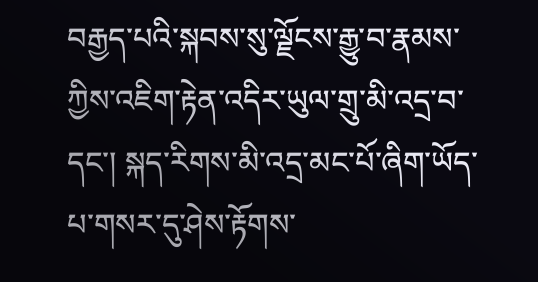བརྒྱད་པའི་སྐབས་སུ་ལྗོངས་རྒྱུ་བ་རྣམས་ཀྱིས་འཇིག་རྟེན་འདིར་ཡུལ་གྲུ་མི་འདྲ་བ་དང་། སྐད་རིགས་མི་འདྲ་མང་པོ་ཞིག་ཡོད་པ་གསར་དུ་ཤེས་རྟོགས་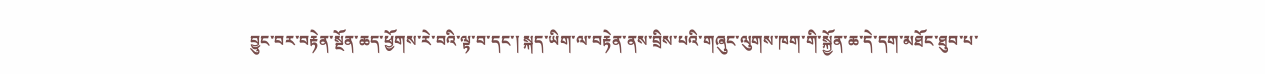བྱུང་བར་བརྟེན་སྔོན་ཆད་ཕྱོགས་རེ་བའི་ལྟ་བ་དང་། སྐད་ཡིག་ལ་བརྟེན་ནས་བྲིས་པའི་གཞུང་ལུགས་ཁག་གི་སྐྱོན་ཆ་དེ་དག་མཐོང་ཐུབ་པ་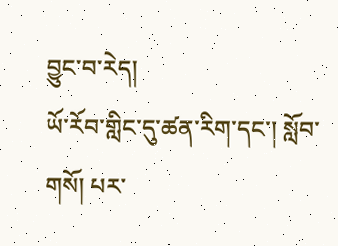བྱུང་བ་རེད།
ཡོ་རོབ་གླིང་དུ་ཚན་རིག་དང་། སློབ་གསོ། པར་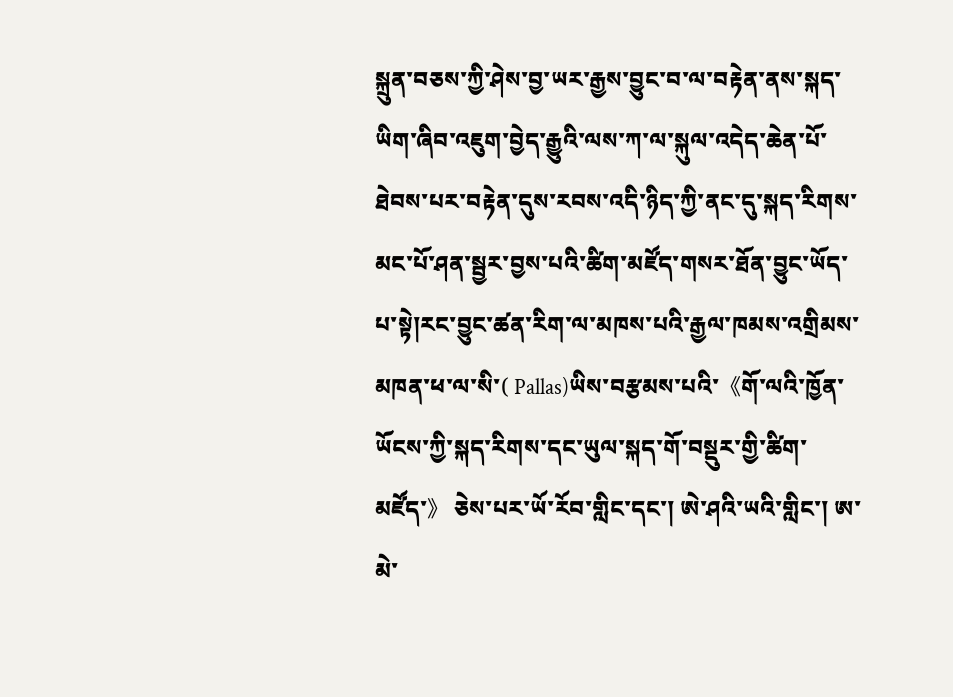སྐྲུན་བཅས་ཀྱི་ཤེས་བྱ་ཡར་རྒྱས་བྱུང་བ་ལ་བརྟེན་ནས་སྐད་ཡིག་ཞིབ་འཇུག་བྱེད་རྒྱུའི་ལས་ཀ་ལ་སྐུལ་འདེད་ཆེན་པོ་ཐེབས་པར་བརྟེན་དུས་རབས་འདི་ཉིད་ཀྱི་ནང་དུ་སྐད་རིགས་མང་པོ་ཤན་སྦྱར་བྱས་པའི་ཚིག་མཛོད་གསར་ཐོན་བྱུང་ཡོད་པ་སྟེ།རང་བྱུང་ཚན་རིག་ལ་མཁས་པའི་རྒྱལ་ཁམས་འགྲིམས་མཁན་ཕ་ལ་སི་( Pallas)ཡིས་བརྩམས་པའི་《གོ་ལའི་ཁྱོན་ཡོངས་ཀྱི་སྐད་རིགས་དང་ཡུལ་སྐད་གོ་བསྡུར་གྱི་ཚིག་མཛོད་》 ཅེས་པར་ཡོ་རོབ་གླིང་དང་། ཨེ་ཤའི་ཡའི་གླིང་། ཨ་མེ་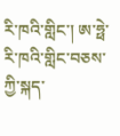རི་ཁའི་གླིང་། ཨ་ཧྥེ་རི་ཁའི་གླིང་བཅས་ཀྱི་སྐད་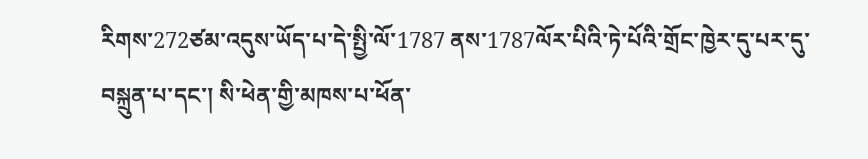རིགས་272ཙམ་འདུས་ཡོད་པ་དེ་སྤྱི་ལོ་1787 ནས་1787ལོར་པིའི་ཏེ་པོའི་གྲོང་ཁྱེར་དུ་པར་དུ་བསྐྲུན་པ་དང་། སི་ཕེན་གྱི་མཁས་པ་ཕོན་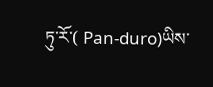ཏུ་རོ་( Pan-duro)ཡིས་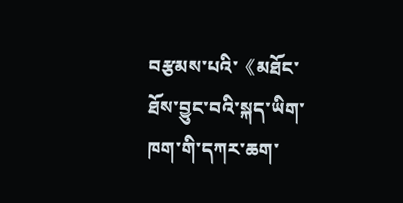བརྩམས་པའི་《མཐོང་ཐོས་བྱུང་བའི་སྐད་ཡིག་ཁག་གི་དཀར་ཆག་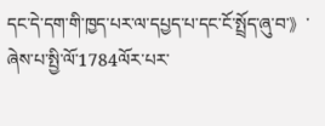དང་དེ་དག་གི་ཁྱད་པར་ལ་དཔྱད་པ་དང་ངོ་སྤྲོད་ཞུ་བ་》་ཞེས་པ་སྤྱི་ལོ་1784ལོར་པར་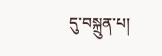དུ་བསྐྲུན་པ།